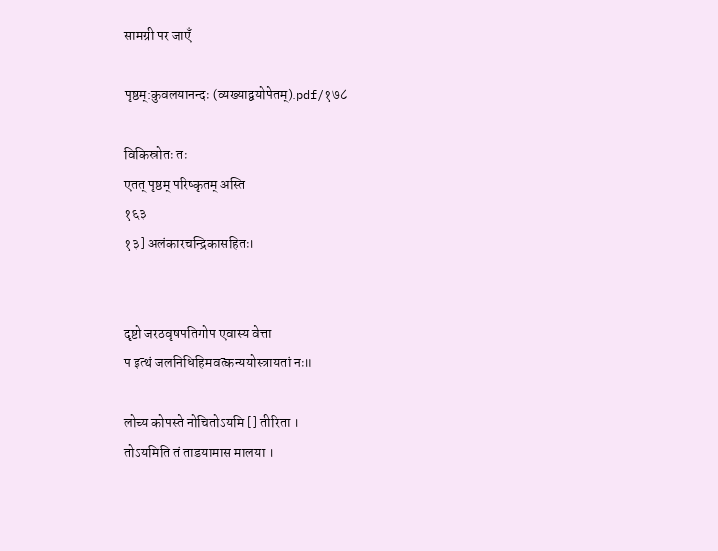सामग्री पर जाएँ

पृष्ठम्:कुवलयानन्दः (व्यख्याद्वयोपेतम्).pdf/१७८

विकिस्रोतः तः
एतत् पृष्ठम् परिष्कृतम् अस्ति
१६३
१३] अलंकारचन्द्रिकासहितः।


दृष्टो जरठवृषपतिगोप एवास्य वेत्ता
प इत्थं जलनिधिहिमवत्कन्ययोस्त्रायतां नः॥

लोच्य कोपस्ते नोचितोऽयमि [] तीरिता ।
तोऽयमिति तं ताडयामास मालया ।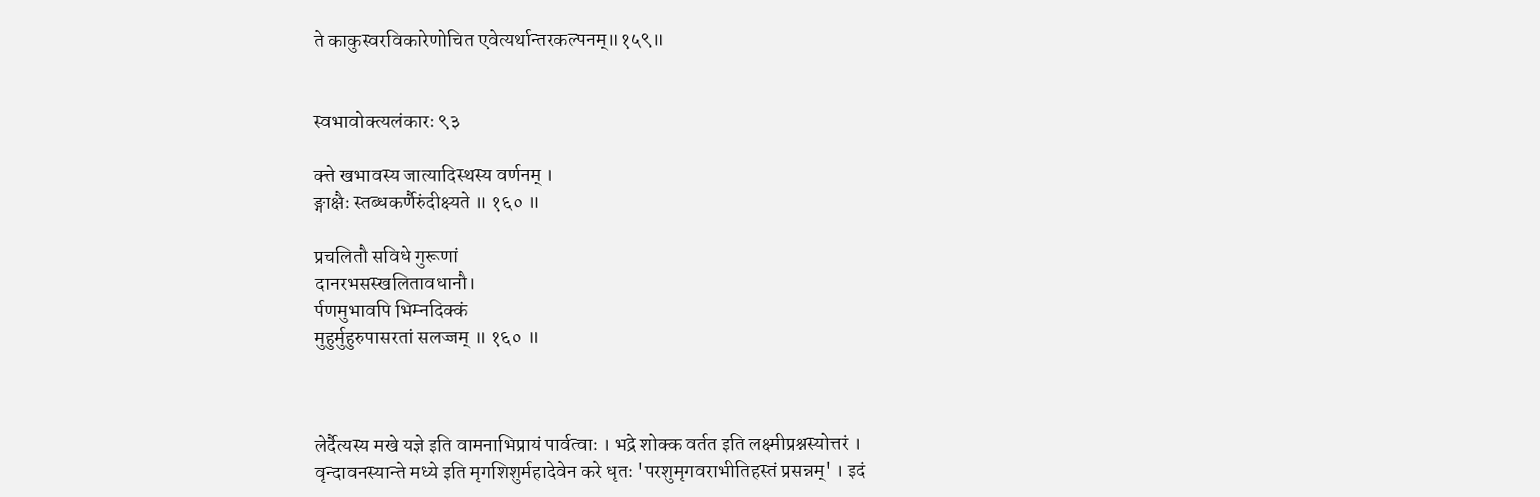ते काकुस्वरविकारेणोचित एवेत्यर्थान्तरकल्पनम्॥१५९॥


स्वभावोक्त्यलंकारः ९३

क्त्ते खभावस्य जात्यादिस्थस्य वर्णनम् ।
ङ्गाक्षैः स्तब्धकर्णैरुंदीक्ष्यते ॥ १६० ॥

प्रचलितौ सविधे गुरूणां
दानरभसस्खलितावधानौ।
र्पणमुभावपि भिम्नदिक्कं
मुहुर्मुहुरुपासरतां सलज्जम् ॥ १६० ॥



लेर्दैत्यस्य मखे यज्ञे इति वामनाभिप्रायं पार्वत्वाः । भद्रे शोक्क वर्तत इति लक्ष्मीप्रश्नस्योत्तरं । वृन्दावनस्यान्ते मध्ये इति मृगशिशुर्महादेवेन करे धृतः 'परशुमृगवराभीतिहस्तं प्रसन्नम्' । इदं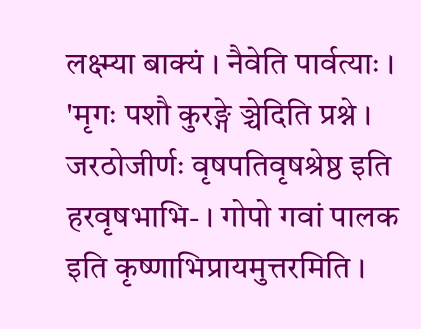लक्ष्म्या बाक्यं । नैवेति पार्वत्याः । 'मृगः पशौ कुरङ्गे ञ्चेदिति प्रश्ने । जरठोजीर्णः वृषपतिवृषश्रेष्ठ इति हरवृषभाभि- । गोपो गवां पालक इति कृष्णाभिप्रायमुत्तरमिति ।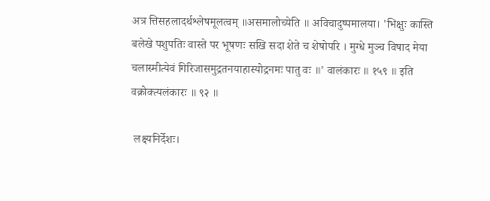अत्र त्तिसहलादर्थश्लेषमूलत्वम् ॥असमालोच्येति ॥ अविचादुष्पमालया। 'भिक्षुः कास्ति बलेखे पशुपतिः वास्ते पर भूषणः सखि सदा शेते च शेषोपरि । मुग्धे मुञ्च विषाद मेया चलास्मीत्येवं गिरिजासमुद्रतनयाहास्योद्रनमः पातु वः ॥' वालंकारः ॥ १५९ ॥ इति वक्रोक्त्यलंकारः ॥ ९२ ॥

 लक्ष्यनिर्देशः।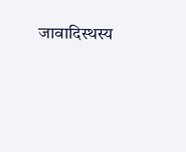जावादिस्थस्य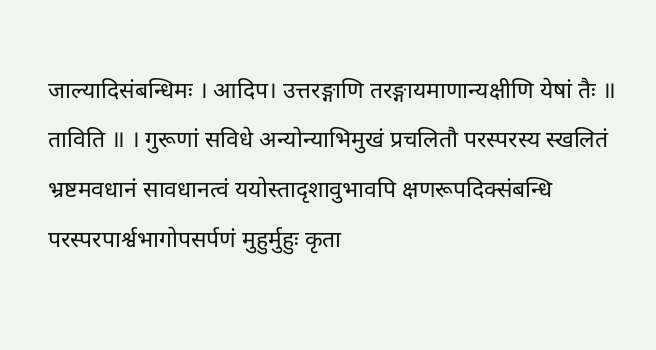जाल्यादिसंबन्धिमः । आदिप। उत्तरङ्गाणि तरङ्गायमाणान्यक्षीणि येषां तैः ॥ ताविति ॥ । गुरूणां सविधे अन्योन्याभिमुखं प्रचलितौ परस्परस्य स्खलितं भ्रष्टमवधानं सावधानत्वं ययोस्तादृशावुभावपि क्षणरूपदिक्संबन्धि परस्परपार्श्वभागोपसर्पणं मुहुर्मुहुः कृता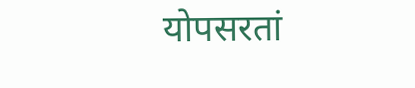योपसरतां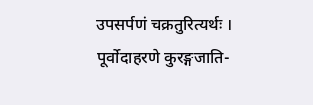उपसर्पणं चक्रतुरित्यर्थः । पूर्वोदाहरणे कुरङ्गजाति-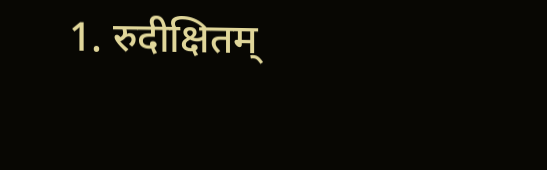1. रुदीक्षितम्